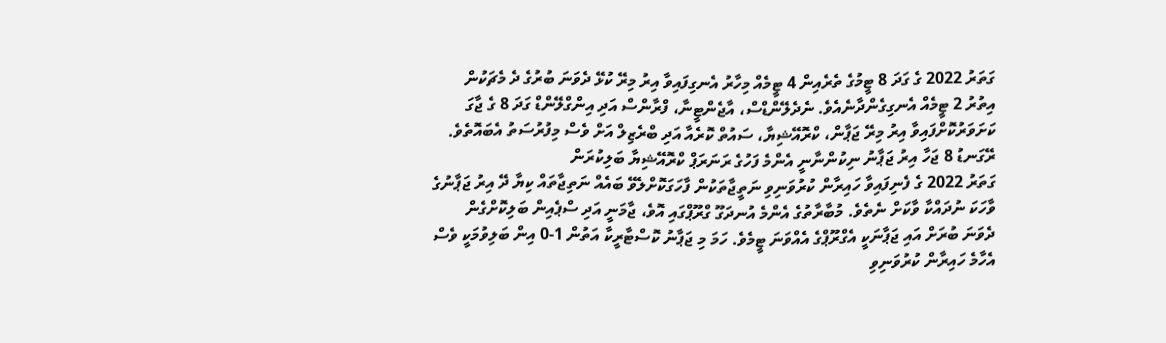ގަތަރު 2022 ގެ ގަދަ 8 ޓީމުގެ ތެރެއިން 4 ޓީމެއް މިހާރު އެނގިފައިވާ އިރު މިރޭ ކުޅޭ ދެވަނަ ބުރުގެ ދެ މެޗަކުން އިތުރު 2 ޓީމެއް އެނގިގެންދާނެއެވެ. ނެދެލޭންޑްސް، އާޖެންޓީނާ، ފްރާންސް އަދި އިންގްލޭންޑް ގަދަ 8 ގެ ޖާގަ ކަށަވަރުކޮށްފައިވާ އިރު މިރޭ ޖަޕާން، ކްރޮއޭޝިޔާ، ސައުތް ކޮރެއާ އަދި ބްރެޒިލް އަށް ވެސް މިފުރުސަތު އެބައޮތެވެ.
ރޭގަނޑު 8 ޖަހާ އިރު ޖަޕާނު ނިކުންނާނީ އެންމެ ފަހުގެ ރަނަރަޕް ކްރޮއޭޝިޔާ ބަލިކުރަން
ގަތަރު 2022 ގެ ފެނިފައިވާ ހައިރާން ކުރުވަނިވި ނަތީޖާތަކުން ފާހަގަކޮށްލެވޭ ބައެއް ނަތިޖާތައް ކިޔާ ދޭ އިރު ޖަޕާނުގެ ވާހަކަ ނުދައްކާ ވާކަށް ނެތެވެ. މުބާރާތުގެ އެންމެ އުނދަގޫ ގްރޫޕްގައި އޮވެ، ޖާމަނީ އަދި ސްޕެއިން ބަލިކޮށްގެން ދެވަނަ ބުރަށް އައި ޖަޕާނަކީ އެގްރޫޕްގެ އެއްވަނަ ޓީމެވެ. ހަމަ މި ޖަޕާނު ކޮސްޓާރީކާ އަތުން 1-0 އިން ބަލިވުމަކީ ވެސް އެހާމެ ހައިރާން ކުރުވަނިވި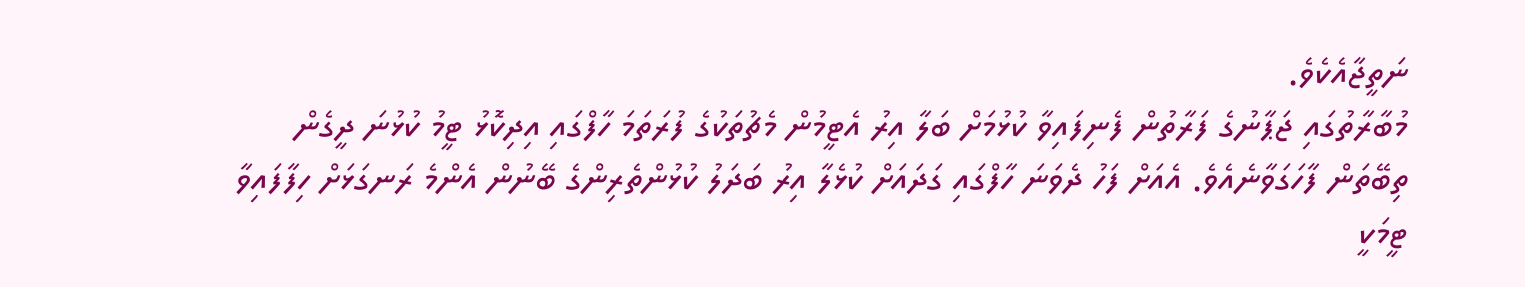ނަތީޖާއެކެވެ.
މުބާރާތުގައި ޖަޕާނުގެ ފަރާތުން ފެނިފައިވާ ކުޅުމަށް ބަލާ އިރު އެޓީމުން މެޗުތަކުގެ ފުރަތަމަ ހާފްގައި އިދިކޮޅު ޓީމު ކުޅުނަ ދީގެން ތިބޭތަން ފާހަގަވާނެއެވެ. އެއަށް ފަހު ދެވަނަ ހާފްގައި ގަދައަށް ކުޅެލާ އިރު ބަދަލު ކުޅުންތެރިންގެ ބޭނުން އެންމެ ރަނގަޅަށް ހިފާފައިވާ ޓީމަކީ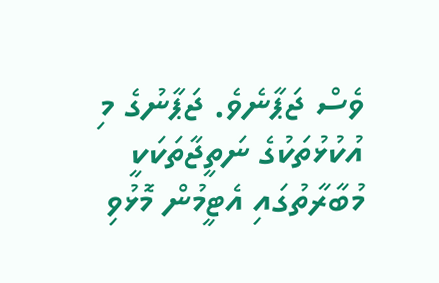ވެސް ޖަޕާނެވެ. ޖަޕާނުގެ މި އުކުޅުތަކުގެ ނަތީޖާތަކަކީ މުބާރާތުގައި އެޓީމުން މޮޅުވި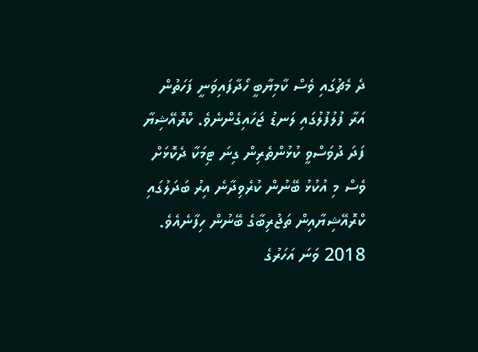ދެ މެޗުގައި ވެސް ކާމިޔާބީ ހޯދާފައިވަނީ ފަހަތުން އަރާ ފުލުފުލުގައި ލަނޑު ޖަހައިގެންނެވެ. ކްރޮއޭޝިޔާ ފަދަ ދުވަސްވީ ކުޅުންތެރިން ގިނަ ޓިމަކާ ދެކޮޅަށް ވެސް މި އުކުޅު ބޭނުން ކުރެވިދާނެ އިރު ބަދަލުގައި ކްރޮއޭޝިޔާއިން ތަޖުރިބާގެ ބޭނުން ހިފާނެއެވެ.
2018 ވަނަ އަހަރުގެ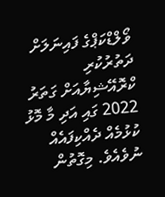ވޯލްޑްކަޕްގެ ފައިނަލަށް ދަތުރުކުރި ކްރޮއޭޝިޔާއަށް ގަތަރު 2022 ގައި އަދި މާ މޮޅު ކުޅުމެއް ދެއްކިފައެއް ނުވެއެވެ. މިގޮތުން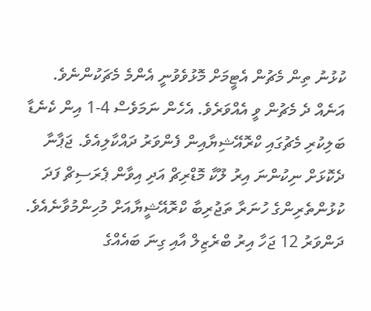ކުޅުނު ތިން މެޗުން އެޓީމަށް މޮޅުވެވުނީ އެންމެ މެޗަކުންނެވެ. އަނެއް ދެ މެޗުން ވީ އެއްވަރެވެ. އެހެން ނަމަވެސް 4-1 އިން ކެނެޑާ ބަލިކުރި މެޗުގައި ކްރޮއޭޝިޔާއިން ފެންވަރު ދައްކާލިއެވެ. ޖަޕާނާ ދެކޮޅަށް ނިކުންނަ އިރު ލޫކާ މޮޑްރިޗް އަދި އިވާން ޕެރަސިޗް ފަދަ ކުޅުންތެރިންގެ ހުނަރާ ތަޖުރިބާ ކްރޮއޭޝީޔާއަށް މުހިންމުވާނެއެވެ.
ދަންވަރު 12 ޖަހާ އިރު ބްރެޒިލް އާއި ގިނަ ބައެއްގެ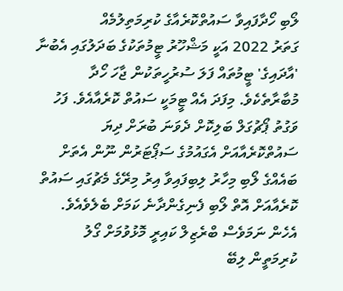ލޯބި ހޯދާފައިވާ ސައުތްކޮރެއާގެ ކުރިމަތިލުމެއް
ގަތަރު 2022 އަކީ މަޝްހޫރު ޓީމުތަކުގެ ބަދަލުގައި އެބުނާ 'އާދައިގެ' ޓީމުތައް ފަލަ ސުރުހީތަކުން ޖާހަ ހޯދާ މުބާރާތެކެވެ. މިފަދަ އެއް ޓީމަކީ ސައުތް ކޮރެއާއެވެ. ފަހު ވަގުތު ޕޯޗުގަލް ބަލިކޮށް ދެވަނަ ބުރަށް ދިޔަ ސައުތްކޮރެއާއަށް އެގައުމުގެ ސަޕޯޓަރުން ނޫން އެތަށް ބައެއްގެ ލޯބި މިހާރު ލިބިފައިވާ އިރު މިރޭގެ މެޗުގައި ސައުތް ކޮރެއާއަށް އޮތް ލޯބި ފެނިގެންދާނެ ކަމަށް ބެލެވެއެވެ. އެހެން ނަމަވެސް ބްރެޒިލް ކައިރީ މޮޅުވުމަށް ގޯލު ކުރިމަތީން ލިބޭ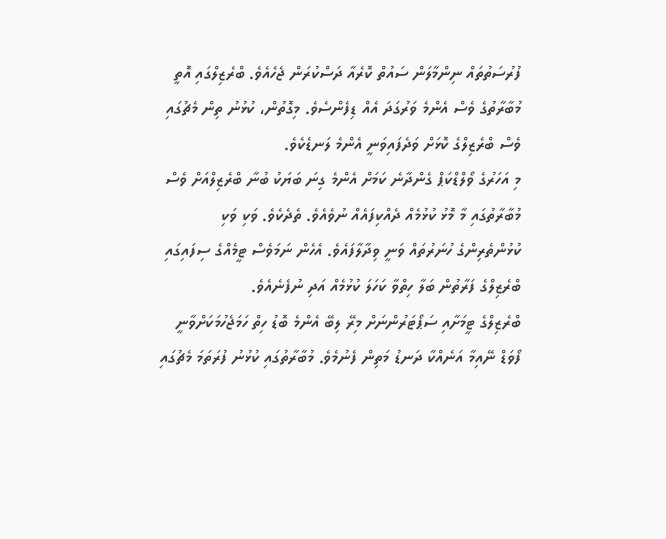ފުރުސަތުތައް ނިންމާލަން ސައުތް ކޮރެއާ ދަސްކުރަން ޖެހެއެވެ. ބްރެޒިލްގައި އޮތީ މުބާރާތުގެ ވެސް އެންމެ ވަރުގަދަ އެއް ޑިފެންސެވެ. މިގޮތުން، ކުޅުނު ތިން މެޗުގައި ވެސް ބްރެޒިލްގެ ކޮޅަށް ވަދެފައިވަނީ އެންމެ ލަނޑެކެވެ.
މި އަހަރުގެ ވޯލްޑްކަޕް ގެންދާނެ ކަމަށް އެންމެ ގިނަ ބަޔަކު ބުނާ ބްރެޒިލްއަށް ވެސް މުބާރާތުގައި މާ މޮޅު ކުޅުމެއް ދެއްކިފައެއް ނުވެއެވެ. ތެދެކެވެ. ވަކި ވަކި ކުޅުންތެރިންގެ ހުނަރުތައް ވަނީ ވިދާލާފައެވެ. އެހެން ނަމަވެސް ޓީމެއްގެ ސިފައިގައި ބްރެޒިލްގެ ފަރާތުން ބަލާ ހިތްވާ ކަހަލަ ކުޅުމެއް އަދި ނުފެނެއެވެ.
ބްރެޒިލްގެ ޓީމަށާއި ސަޕޯޓަރުންނަށް މިރޭ ލިބޭ އެންމެ ބޮޑު ހިތް ހަމަޖެހުމަކަށްވާނީ ފޯވަޑް ނޭއިމާ އަނެއްކާ ދަނޑު މަތިން ފެނުމެވެ. މުބާރާތުގައި ކުޅުނު ފުރަތަމަ މެޗުގައި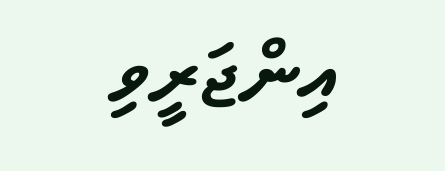އިންޖަރީވި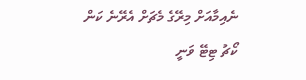ނެއިމާއަށް މިރޭގެ މެޗަށް އެރޭނެ ކަން ކޯޗު ޓިޓޭ ވަނީ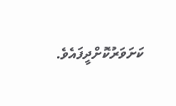ކަށަވަރުކޮށްދީފައެވެ.